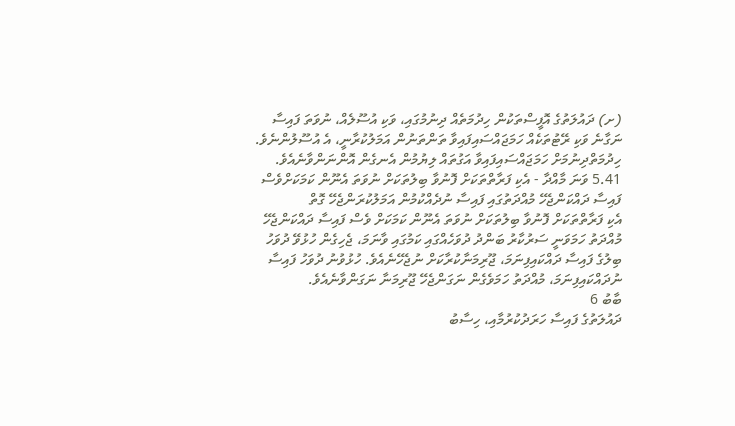(ށ) ދައުލަތުގެ އޮފީސްތަކުން ހިދުމަތެއް ދިނުމުގައި، ވަކި އުސޫލެއް، ނުވަތަ ފައިސާ ނަގާނެ ވަކި ރޭޓުތަކެއް ހަމަޖައްސައިފައިވާ ތަންތަނުން އަމަލުކުރާނީ، އެ އުސޫލުންނެވެ. ހިދުމަތްދިނުމަށް ހަމަޖައްސައިފައިވާ އަގުތައް ލިޔުމުން އެނގެން އޮންނަންވާނެއެވެ.
5.41 ވަނަ މާއްދާ - އެކި ފަރާތްތަކަށް ފޮނުވާ ބިލުތަކަށް ނުވަތަ އެނޫން ކަމަކަށްވެސް ފައިސާ ދައްކަންޖެހޭ މުއްދަތުގައި ފައިސާ ނުދެއްކުމުން އަމަލުކުރަންޖެހޭ ގޮތް
އެކި ފަރާތްތަކަށް ފޮނުވާ ބިލުތަކަށް ނުވަތަ އެނޫން ކަމަކަށް ވެސް ފައިސާ ދައްކަންޖެހޭ މުއްދަތު ހަމަވަނީ ސަރުކާރު ބަންދު ދުވަހެއްގައި ކަމުގައި ވާނަމަ، ޖެހިގެން ހުޅުވޭ ދުވަހު ބިލުގެ ފައިސާ ދައްކައިފިނަމަ، ޖޫރިމަނާކުރާކަށް ނުޖެހޭނެއެވެ. ހުޅުވުނު ދުވަހު ފައިސާ ނުދައްކައިފިނަމަ، މުއްދަތު ހަމަވެގެން ނަގަންޖެހޭ ޖޫރިމަނާ ނަގަންވާނެއެވެ.
ބާބު 6
ދައުލަތުގެ ފައިސާ ހަރަދުކުރުމާއި، ހިސާބު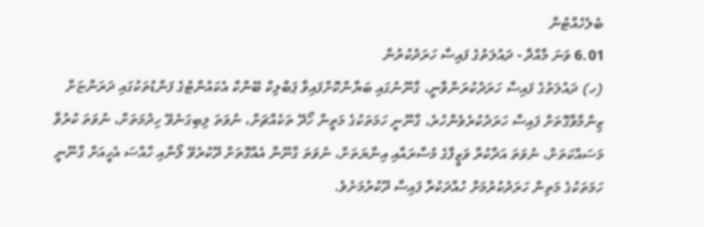ބެލެހެއްޓުން
6.01 ވަނަ މާއްދާ - ދައުލަތުގެ ފައިސާ ހަރަދުކުރުން
(ހ) ދައުލަތުގެ ފައިސާ ހަރަދުކުރަންވާނީ، ގާނޫނުގައި ބަޔާންކޮށްފައިވާ ޕަބްލިކް ބޭންކް އެކައުންޓުގެ ފަންޑުތަކުގައި ދަރަންޏަށް ޒިންމާވާގޮތަށް ފައިސާ ހަރަދުކުރެވެންހުރެ، ގާނޫނީ ހަމަތަކުގެ މަތީން ހޯދޭ ތަކެއްޗަށް، ނުވަތަ ލިބިގަނެވޭ ހިދުމަތަށް، ނުވަތަ ކުރުވާ މަސައްކަތަށް، ނުވަތަ އަދާކުރާ ވަޒީފާގެ މުސާރައާއި އިނާޔަތަށް، ނުވަތަ ގާނޫނާ އެއްގޮތަށް ދޫކުރެވޭ ލޯނާއި ހާއްސަ އެހީއަށް ގާނޫނީ ހަމަތަކުގެ މަތިން ހަރަދުކުރުމަށް ހުއްދަކުރާ ފައިސާ ދޫކުރުމަށެވެ.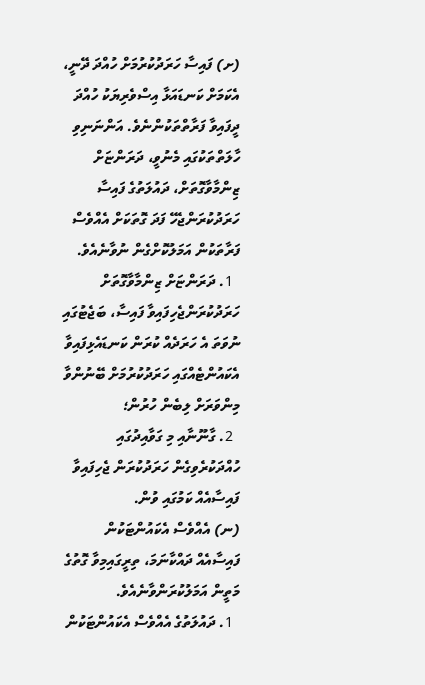(ށ) ފައިސާ ހަރަދުކުރުމަށް ހުއްދަ ދޭނީ، އެކަމަށް ކަނޑައަޅާ އިސްވެރިޔަކު ހުއްދަ ދީފައިވާ ފަރާތްތަކުންނެވެ. އަންނަނިވި ހާލަތްތަކުގައި މެނުވީ، ދަރަންޏަށް ޒިންމާވާގޮތަށް، ދައުލަތުގެ ފައިސާ ހަރަދުކުރަންޖެހޭ ފަދަ ގޮތަކަށް އެއްވެސް ފަރާތަކުން އަމަލުކޮށްގެން ނުވާނެއެވެ.
  1. ދަރަންޏަށް ޒިންމާވާގޮތަށް ހަރަދުކުރަންޖެހިފައިވާ ފައިސާ، ބަޖެޓުގައި ނުވަތަ އެ ހަރަދެއް ކުރަން ކަނޑައެޅިފައިވާ އެކައުންޓެއްގައި ހަރަދުކުރުމަށް ބޭނުންވާ މިންވަރަށް ލިބެން ހުރުން؛
  2. ގާނޫނާއި މި ގަވާއިދުގައި ހުއްދަކުރެވިގެން ހަރަދުކުރަން ޖެހިފައިވާ ފައިސާއެއް ކަމުގައި ވުން.
(ނ) އެއްވެސް އެކައުންޓަކުން ފައިސާއެއް ދައްކާނަމަ، ތިރީގައިމިވާ ގޮތުގެ މަތީން އަމަލުކުރަންވާނެއެވެ.
  1. ދައުލަތުގެ އެއްވެސް އެކައުންޓަކުން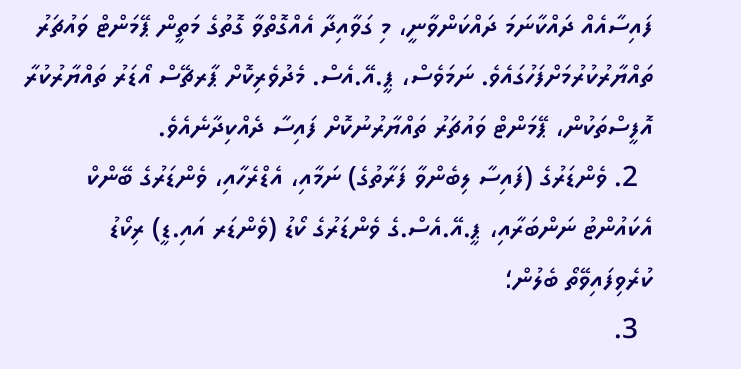ފައިސާއެއް ދައްކާނަމަ ދައްކަންވާނީ، މި ގަވާއިދާ އެއްގޮތްވާ ގޮތުގެ މަތީން ޕޭމަންޓް ވައުޗަރު ތައްޔާރުކުރުމަށްފަހުގައެވެ. ނަމަވެސް، ޕީ.އޭ.އެސް. މެދުވެރިކޮށް ޕާރޗޭސް އޯޑަރު ތައްޔާރުކުރާ އޮފީސްތަކުން، ޕޭމަންޓް ވައުޗަރު ތައްޔާރުނުކޮށް ފައިސާ ދެއްކިދާނެއެވެ.
  2. ވެންޑަރުގެ (ފައިސާ ލިބެންވާ ފަރާތުގެ) ނަމާއި، އެޑްރެހާއި، ވެންޑަރުގެ ބޭންކް އެކައުންޓު ނަންބަރާއި، ޕީ.އޭ.އެސް.ގެ ވެންޑަރުގެ ކޯޑު (ވެންޑަރ އައި.ޑީ) ރިކޯޑު ކުރެވިފައިވޭތޯ ބެލުން؛
  3.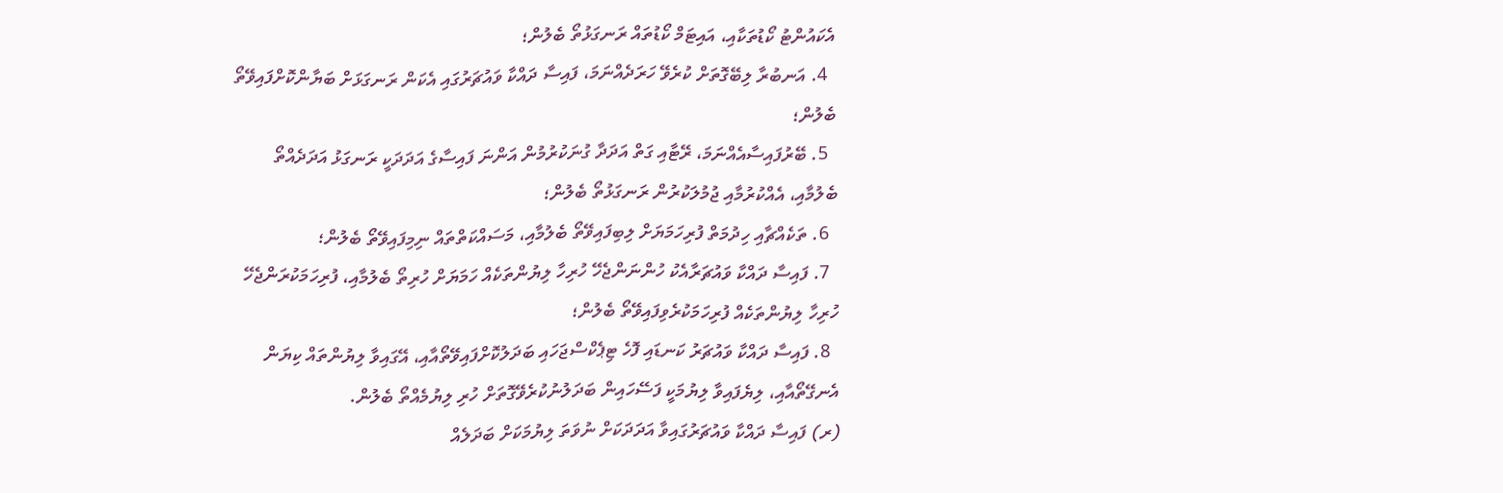އެކައުންޓު ކޯޑުތަކާއި، އައިޓަމް ކޯޑުތައް ރަނގަޅުތޯ ބެލުން؛
  4. އަނބުރާ ލިބޭގޮތަށް ކުރެވޭ ހަރަދެއްނަމަ، ފައިސާ ދައްކާ ވައުޗަރުގައި އެކަން ރަނގަޅަށް ބަޔާންކޮށްފައިވޭތޯ ބެލުން؛
  5. ބޭރުފައިސާއެއްނަމަ، ރޭޓާއި ގަތް އަދަދާ ގުނަކުރުމުން އަންނަ ފައިސާގެ އަދަދަކީ ރަނގަޅު އަދަދެއްތޯ ބެލުމާއި، އެއްކުރުމާއި ޖުމުލަކުރުން ރަނގަޅުތޯ ބެލުން؛
  6. ތަކެއްޗާއި ހިދުމަތް ފުރިހަމަޔަށް ލިބިފައިވޭތޯ ބެލުމާއި، މަސައްކަތްތައް ނިމިފައިވޭތޯ ބެލުން؛
  7. ފައިސާ ދައްކާ ވައުޗަރާއެކު ހުންނަންޖެހޭ ހުރިހާ ލިޔުންތަކެއް ހަމަޔަށް ހުރިތޯ ބެލުމާއި، ފުރިހަމަކުރަންޖެހޭ ހުރިހާ ލިޔުންތަކެއް ފުރިހަމަކުރެވިފައިވޭތޯ ބެލުން؛
  8. ފައިސާ ދައްކާ ވައުޗަރު ކަނޑައި ފޮހެ ޓިޕެކްސްޖަހައި ބަދަލުކޮށްފައިވޭތޯއާއި، އޭގައިވާ ލިޔުންތައް ކިޔަން އެނގޭތޯއާއި، ލިޔެފައިވާ ލިޔުމަކީ ފަސޭހައިން ބަދަލުނުކުރެވޭގޮތަށް ހުރި ލިޔުމެއްތޯ ބެލުން.
(ރ) ފައިސާ ދައްކާ ވައުޗަރުގައިވާ އަދަދަކަށް ނުވަތަ ލިޔުމަކަށް ބަދަލެއް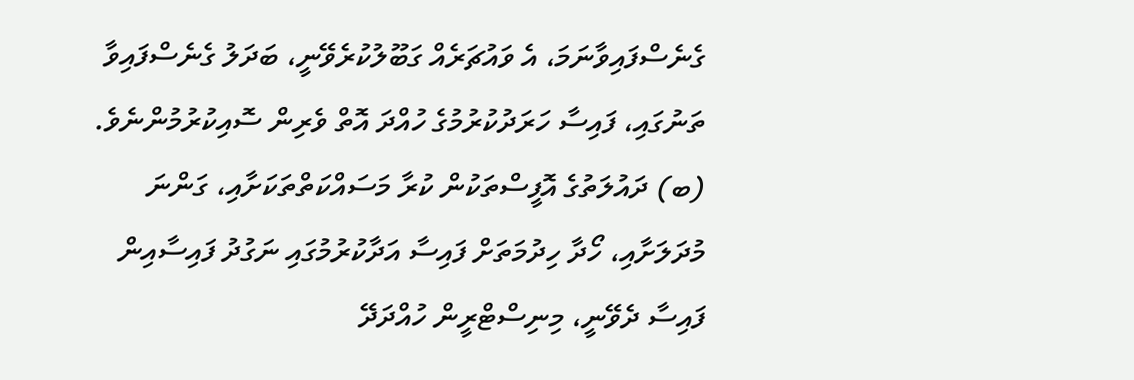ގެނެސްފައިވާނަމަ، އެ ވައުޗަރެއް ގަބޫލުކުރެވޭނީ، ބަދަލު ގެނެސްފައިވާ ތަނުގައި، ފައިސާ ހަރަދުކުރުމުގެ ހުއްދަ އޮތް ވެރިން ސޮއިކުރުމުންނެވެ.
(ބ) ދައުލަތުގެ އޮފީސްތަކުން ކުރާ މަސައްކަތްތަކަށާއި، ގަންނަ މުދަލަށާއި، ހޯދާ ހިދުމަތަށް ފައިސާ އަދާކުރުމުގައި ނަގުދު ފައިސާއިން ފައިސާ ދެވޭނީ، މިނިސްޓްރީން ހުއްދަދޭ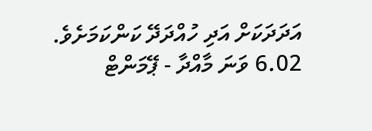އަދަދަކަށް އަދި ހުއްދަދޭ ކަންކަމަށެވެ.
6.02 ވަނަ މާއްދާ - ޕޭމަންޓް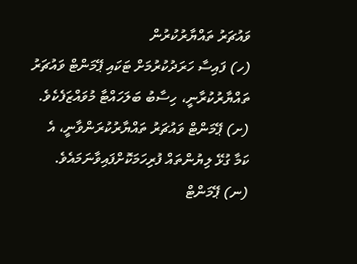ވައުޗަރު ތައްޔާރުކުރުން
(ހ) ފައިސާ ހަރަދުކުރުމަށް ޓަކައި ޕޭމަންޓް ވައުޗަރު ތައްޔާރުކުރާނީ، ހިސާބު ބަލަހައްޓާ މުވައްޒަފެކެވެ.
(ށ) ޕޭމަންޓް ވައުޗަރު ތައްޔާރުކުރަންވާނީ، އެ ކަމާ ގުޅޭ ލިޔުންތައް ފުރިހަމަކޮށްފައިވާނަމައެވެ.
(ނ) ޕޭމަންޓް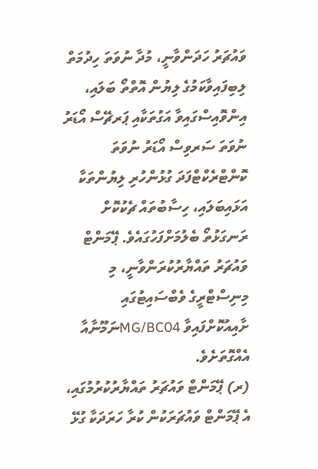ވައުޗަރު ހަދަންވާނީ، މުދާ ނުވަތަ ހިދުމަތް ލިބިފައިވާކަމުގެ ލިޔުން އޮތްތޯ ބަލައި، އިންވޮއިސްގައިވާ އަގުތަކާއި ޕަރޗޭސް އޯޑަރު ނުވަތަ ސަރވިސް އޯޑަރު ނުވަތަ ކޮންޓްރެކްޓްފަދަ ގުޅުންހުރި ލިޔުންތަކާ އަޅައިބަލައި، ހިސާބުތައް ޗެކުކޮށް ރަނގަޅުތޯ ބެލުމަށްފަހުގައެވެ. ޕޭމަންޓް ވައުޗަރު ތައްޔާރުކުރަންވާނީ، މި މިނިސްޓްރީގެ ވެބްސައިޓުގައި ށާއިއުކޮށްފައިވާ MG/BC04ނަމޫނާއާ އެއްގޮތަށެވެ.
(ރ) ޕޭމަންޓް ވައުޗަރު ތައްޔާރުކުރުމުގައި، އެ ޕޭމަންޓް ވައުޗަރަކުން ކުރާ ހަރަދަކާ ގުޅޭ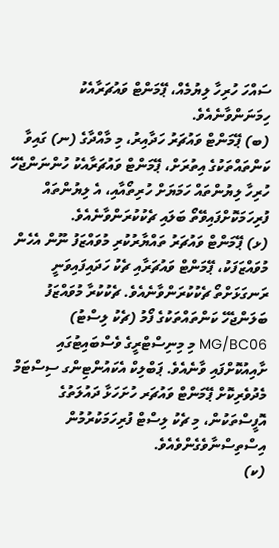ސައްހަ ހުރިހާ ލިޔުމެއް، ޕޭމަންޓް ވައުޗަރާއެކު ހިމަނަންވާނެއެވެ.
(ބ) ޕޭމަންޓް ވައުޗަރު ހަދާއިރު، މި މާއްދާގެ (ނ) ގައިވާ ކަންތައްތަކުގެ އިތުރަށް، ޕޭމަންޓް ވައުޗަރާއެކު ހުންނަންޖެހޭ ހުރިހާ ލިޔުންތައް ހަމަޔަށް ހުރިތޯއާއި، އެ ލިޔުންތައް ފުރިހަމަކޮށްފައިވޭތޯ ބަލައި ޗެކުކުރަންވާނެއެވެ.
(ޅ) ޕޭމަންޓް ވައުޗަރު ތައްޔާރުކުރި މުވައްޒަފު ނޫން އެހެން މުވައްޒަފަކު، ޕޭމަންޓް ވައުޗަރާއި ޗެކު ހަދައިފައިވަނީ ރަނގަޅަށްތޯ ޗެކުކުރަންވާނެއެވެ. ޗެކުކުރާ މުވައްޒަފު ބަލަންޖެހޭ ކަންތައްތަކުގެ ފޯމު (ޗެކު ލިސްޓު) MG/BC06 މި މިނިސްޓްރީގެ ވެސްބައިޓުގައި ށާއިއުކޮށްފައި ވާނެއެވެ. ޕަބްލިކް އެކައުންޓިންގ ސިސްޓަމް މެދުވެރިކޮށް ޕޭމަންޓް ވައުޗަރ ހުށަހަޅާ ދައުލަތުގެ އޮފީސްތަކުން، މި ޗެކު ލިސްޓް ފުރިހަމަކުރުމުން އިސްތިސްނާވެގެންވެއެވެ.
(ކ)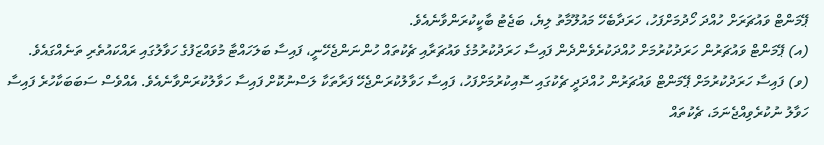ޕޭމަންޓް ވައުޗަރަށް ހުއްދަ ހޯދުމަށްފަހު، ހަރަދާބެހޭ މައުލޫމާތު ލިޔެ، ބަޖެޓު ބާކީކުރަންވާނެއެވެ.
(އ) ޕޭމަންޓް ވައުޗަރުން ހަރަދުކުރުމަށް ހުއްދަކުރެވެންދެން ފައިސާ ހަރަދުކުރުމުގެ ވައުޗަރާއި ޗެކުތައް ހުންނަންޖެހޭނީ، ފައިސާ ބަލަހައްޓާ މުވައްޒަފުގެ ހަވާލުގައި ރައްކައުތެރި ތަނެއްގައެވެ.
(ވ) ފައިސާ ހަރަދުކުރުމަށް ޕޭމަންޓް ވައުޗަރުން ހުއްދަދީ ޗެކުގައި ސޮއިކުރުމަށްފަހު، ފައިސާ ހަވާލުކުރަންޖެހޭ ފަރާތަކާ ލަސްނުކޮށް ފައިސާ ހަވާލުކުރަންވާނެއެވެ. އެއްވެސް ސަބަބަކާހުރެ ފައިސާ ހަވާލު ނުކުރެވިއްޖެނަމަ، ޗެކުތައް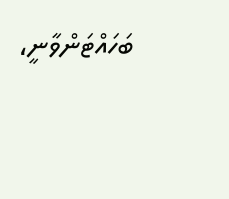ބަހައްޓަންވާނީ،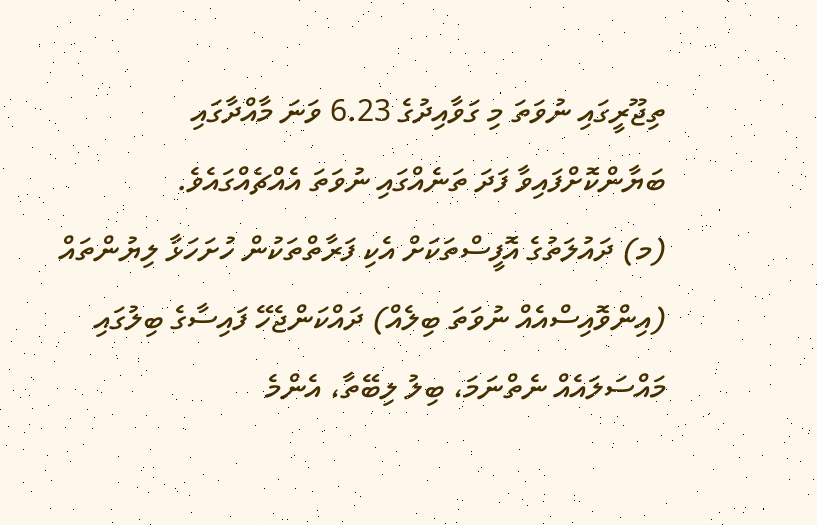ތިޖޫރީގައި ނުވަތަ މި ގަވާއިދުގެ 6.23 ވަނަ މާއްދާގައި ބަޔާންކޮށްފައިވާ ފަދަ ތަނެއްގައި ނުވަތަ އެއްޗެއްގައެވެ.
(މ) ދައުލަތުގެ އޮފީސްތަކަށް އެކި ފަރާތްތަކުން ހުށަހަޅާ ލިޔުންތައް (އިންވޮއިސްއެއް ނުވަތަ ބިލެއް) ދައްކަންޖެހޭ ފައިސާގެ ބިލުގައި މައްސަލައެއް ނެތްނަމަ، ބިލު ލިބޭތާ، އެންމެ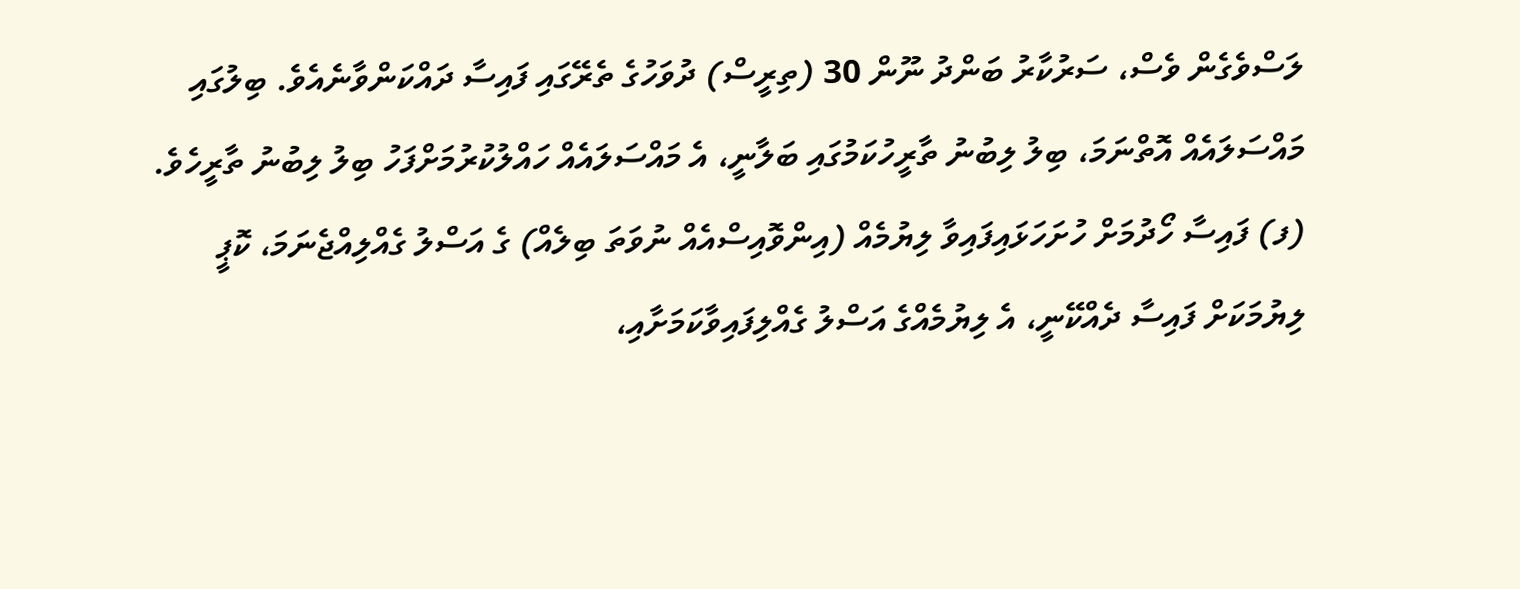ލަސްވެގެން ވެސް، ސަރުކާރު ބަންދު ނޫން 30 (ތިރީސް) ދުވަހުގެ ތެރޭގައި ފައިސާ ދައްކަންވާނެއެވެ. ބިލުގައި މައްސަލައެއް އޮތްނަމަ، ބިލު ލިބުނު ތާރީހުކަމުގައި ބަލާނީ، އެ މައްސަލައެއް ހައްލުކުރުމަށްފަހު ބިލު ލިބުނު ތާރީހެވެ.
(ފ) ފައިސާ ހޯދުމަށް ހުށަހަޅައިފައިވާ ލިޔުމެއް (އިންވޮއިސްއެއް ނުވަތަ ބިލެއް) ގެ އަސްލު ގެއްލިއްޖެނަމަ، ކޮޕީ ލިޔުމަކަށް ފައިސާ ދެއްކޭނީ، އެ ލިޔުމެއްގެ އަސްލު ގެއްލިފައިވާކަމަށާއި،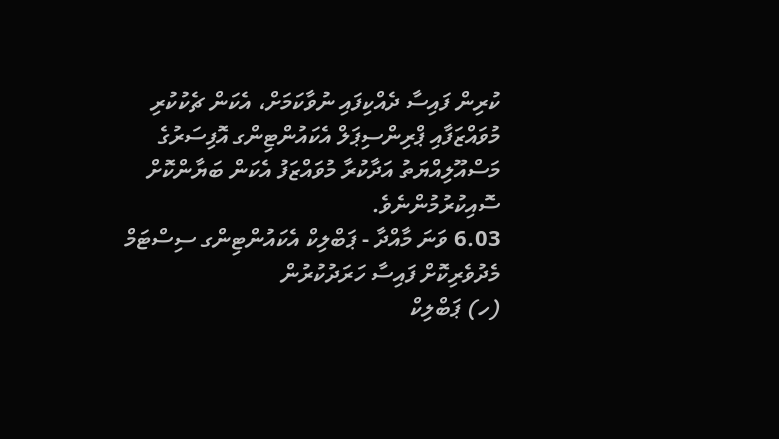ކުރިން ފައިސާ ދެއްކިފައި ނުވާކަމަށް، އެކަން ޗެކުކުރި މުވައްޒަފާއި ޕްރިންސިޕަލް އެކައުންޓިންގ އޮފިސަރުގެ މަސްއޫލިއްޔަތު އަދާކުރާ މުވައްޒަފު އެކަން ބަޔާންކޮށް ސޮއިކުރުމުންނެވެ.
6.03 ވަނަ މާއްދާ - ޕަބްލިކް އެކައުންޓިންގ ސިސްޓަމް މެދުވެރިކޮށް ފައިސާ ހަރަދުކުރުން
(ހ) ޕަބްލިކް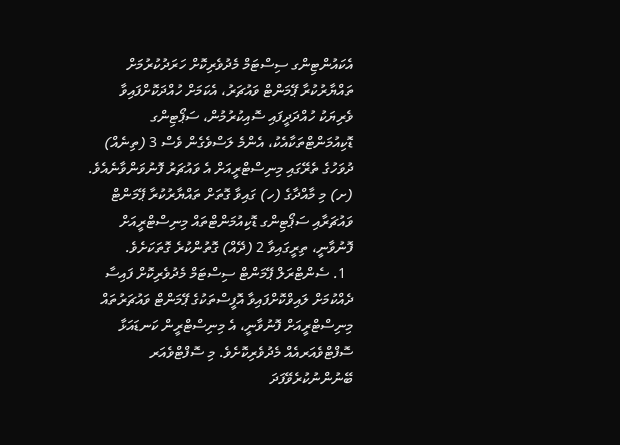އެކައުންޓިންގ ސިސްޓަމް މެދުވެރިކޮށް ހަރަދުކުރުމަށް ތައްޔާރުކުރާ ޕޭމަންޓް ވައުޗަރު، އެކަމަށް ހުއްދަކޮށްފައިވާ ވެރިޔަކު ހުއްދަދީފައި ސޮއިކުރުމުން، ސަޕޯޓިންގ ޑޮކިއުމަންޓްތަކާއެކު، އެންމެ ލަސްވެގެން ވެސް 3 (ތިނެއް) ދުވަހުގެ ތެރޭގައި މިނިސްޓްރީއަށް އެ ވައުޗަރު ފޮނުވަންވާނެއެވެ.
(ށ) މި މާއްދާގެ (ހ) ގައިވާ ގޮތަށް ތައްޔާރުކުރާ ޕޭމަންޓް ވައުޗަރާއި ސަޕޯޓިންގ ޑޮކިއުމަންޓްތައް މިނިސްޓްރީއަށް ފޮނުވާނީ، ތިރީގައިވާ 2 (ދޭއް) ގޮތުންކުރެ ގޮތަކަށެވެ.
  1. ސެންޓްރަލް ޕޭމަންޓް ސިސްޓަމް މެދުވެރިކޮށް ފައިސާ ދެއްކުމަށް ލައިވްކޮށްފައިވާ އޮފީސްތަކުގެ ޕޭމަންޓް ވައުޗަރުތައް މިނިސްޓްރީއަށް ފޮނުވާނީ، އެ މިނިސްޓްރީން ކަނޑައަޅާ ސޮފްޓްވެއަރއެއް މެދުވެރިކޮށެވެ. މި ސޮފްޓްވެއަރ ބޭނުންނުކުރެވޭފަދަ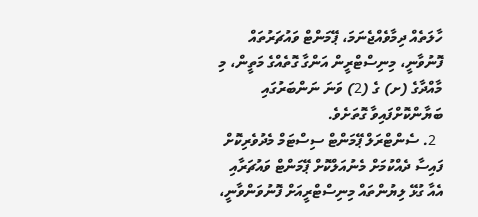ހާލަތެއް ދިމާވެއްޖެނަމަ، ޕޭމަންޓް ވައުޗަރުތައް ފޮނުވާނީ، މިނިސްޓްރީން އަންގާ ގޮތެއްގެ މަތީން، މި މާއްދާގެ (ށ) ގެ (2) ވަނަ ނަންބަރުގައި ބަޔާންކޮށްފައިވާ ގޮތަށެވެ.
  2. ސެންޓްރަލް ޕޭމަންޓް ސިސްޓަމް މެދުވެރިކޮށް ފައިސާ ދެއްކުމަށް މެނުއަލްކޮށް ޕޭމަންޓް ވައުޗަރާއި އެއާ ގުޅޭ ލިޔުންތައް މިނިސްޓްރީއަށް ފޮނުވަންވާނީ،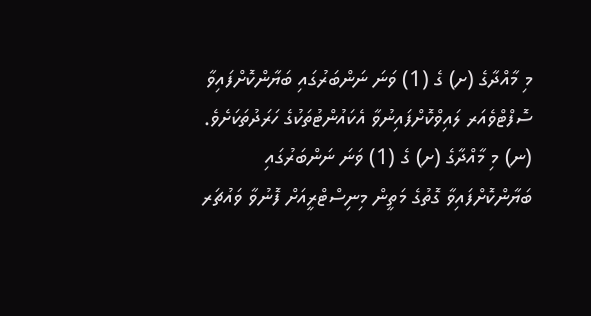މި މާއްދާގެ (ށ) ގެ (1) ވަނަ ނަންބަރުގައި ބަޔާންކޮށްފައިވާ ސޮފްޓްވެއަރ ލައިވްކޮށްފައިނުވާ އެކައުންޓުތަކުގެ ހަރަދުތަކަށެވެ.
(ނ) މި މާއްދާގެ (ށ) ގެ (1) ވަނަ ނަންބަރުގައި ބަޔާންކޮށްފައިވާ ގޮތުގެ މަތީން މިނިސްޓްރީއަށް ފޮނުވާ ވައުޗަރ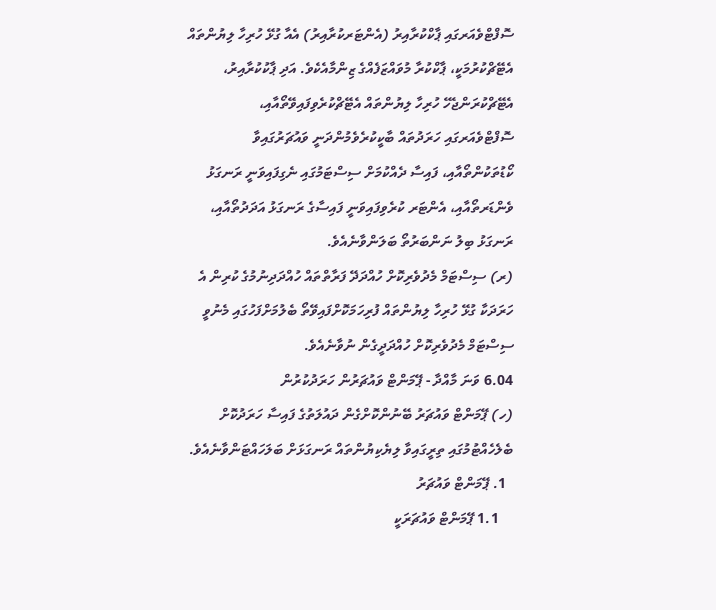ސޮފްޓްވެއަރގައި ޕާކްކުރާއިރު (އެންޓަރކުރާއިރު) އެއާ ގުޅޭ ހުރިހާ ލިޔުންތައް އެޓޭޗްކުރުމަކީ، ޕާކްކުރާ މުވައްޒަފެއްގެ ޒިންމާއެކެވެ. އަދި ޕާކުކުރާއިރު، އެޓޭޗްކުރަންޖެހޭ ހުރިހާ ލިޔުންތައް އެޓޭޗްކުރެވިފައިވޭތޯއާއި، ސޮފްޓްވެއަރގައި ހަރަދުތައް ބާކީކުރެވެމުންދަނީ ވައުޗަރުގައިވާ ކޯޑުތަކުންތޯއާއި، ފައިސާ ދެއްކުމަށް ސިސްޓަމުގައި ނެގިފައިވަނީ ރަނގަޅު ވެންޑަރތޯއާއި، އެންޓަރ ކުރެވިފައިވަނީ ފައިސާގެ ރަނގަޅު އަދަދުތޯއާއި، ރަނގަޅު ބިލު ނަންބަރުތޯ ބަލަންވާނެއެވެ.
(ރ) ސިސްޓަމް މެދުވެރިކޮށް ހުއްދަދޭ ފަރާތްތައް ހުއްދަދިނުމުގެ ކުރިން އެ ހަރަދަކާ ގުޅޭ ހުރިހާ ލިޔުންތައް ފުރިހަމަކޮށްފައިވޭތޯ ބެލުމަށްފަހުގައި މެނުވީ ސިސްޓަމް މެދުވެރިކޮށް ހުއްދަދީގެން ނުވާނެއެވެ.
6.04 ވަނަ މާއްދާ - ޕޭމަންޓް ވައުޗަރުން ހަރަދުކުރުން
(ހ) ޕޭމަންޓް ވައުޗަރު ބޭނުންކޮށްގެން ދައުލަތުގެ ފައިސާ ހަރަދުކޮށް ބެލެހެއްޓުމުގައި ތިރީގައިވާ ލިޔެކިޔުންތައް ރަނގަޅަށް ބަލަހައްޓަންވާނެއެވެ.
  1. ޕޭމަންޓް ވައުޗަރު
    1.1 ޕޭމަންޓް ވައުޗަރަކީ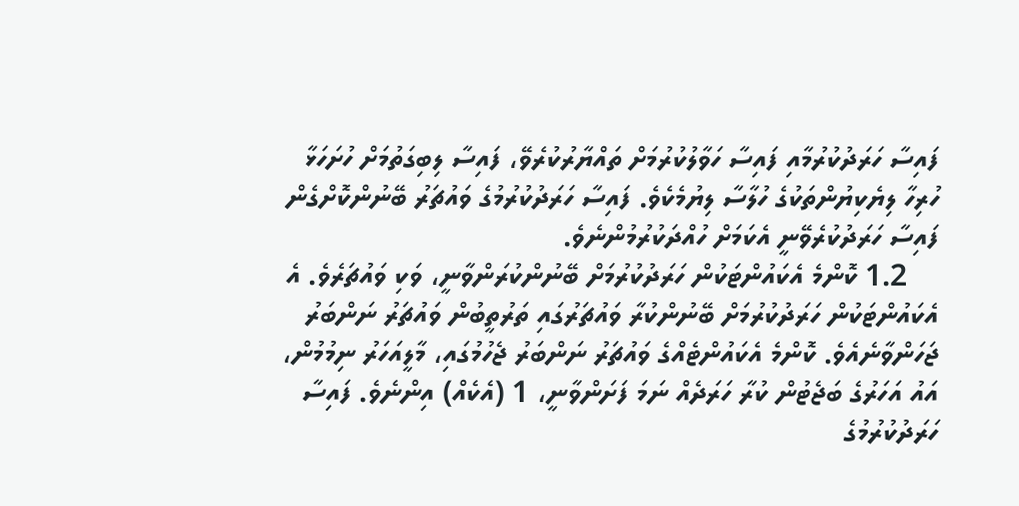ފައިސާ ހަރަދުކުރުމާއި ފައިސާ ހަވާލުކުރުމަށް ތައްޔާރުކުރެވޭ، ފައިސާ ލިބިގަތުމަށް ހުށަހަޅާ ހުރިހާ ލިޔެކިޔުންތަކުގެ ހުލާސާ ލިޔުމެކެވެ. ފައިސާ ހަރަދުކުރުމުގެ ވައުޗަރު ބޭނުންކޮށްގެން ފައިސާ ހަރަދުކުރެވޭނީ އެކަމަށް ހުއްދަކުރުމުންނެވެ.
    1.2 ކޮންމެ އެކައުންޓަކުން ހަރަދުކުރުމަށް ބޭނުންކުރަންވާނީ، ވަކި ވައުޗަރެވެ. އެ އެކައުންޓަކުން ހަރަދުކުރުމަށް ބޭނުންކުރާ ވައުޗަރުގައި ތަރުތީބުން ވައުޗަރު ނަންބަރު ޖަހަންވާނެއެވެ. ކޮންމެ އެކައުންޓެއްގެ ވައުޗަރު ނަންބަރު ޖެހުމުގައި، މާލީއަހަރު ނިމުމުން، އައު އަހަރުގެ ބަޖެޓުން ކުރާ ހަރަދެއް ނަމަ ފަށަންވާނީ، 1 (އެކެއް) އިންނެވެ. ފައިސާ ހަރަދުކުރުމުގެ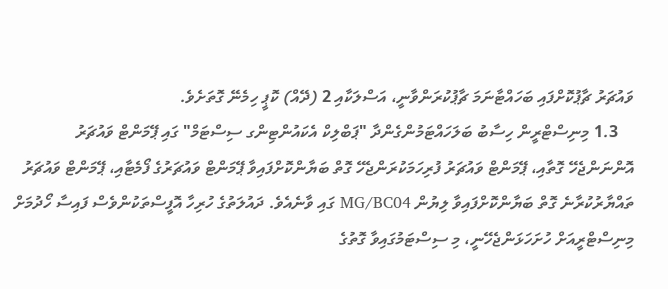ވައުޗަރު ޗާޕުކޮށްފައި ބަހައްޓާނަމަ ޗާޕުކުރަންވާނީ، އަސްލަކާއި 2 (ދޭއް) ކޮޕީ ހިމެނޭ ގޮތަށެވެ.
    1.3 މިނިސްޓްރީން ހިސާބު ބަލަހައްޓަމުންގެންދާ "ޕަބްލިކް އެކައުންޓިންގ ސިސްޓަމް" ގައި ޕޭމަންޓް ވައުޗަރު އޮންނަންޖެހޭ ގޮތާއި، ޕޭމަންޓް ވައުޗަރު ފުރިހަމަކުރަންޖެހޭ ގޮތް ބަޔާންކޮށްފައިވާ ޕޭމަންޓް ވައުޗަރުގެ ފޯމެޓާއި، ޕޭމަންޓް ވައުޗަރު ތައްޔާރުކުރާނެ ގޮތް ބަޔާންކޮށްފައިވާ ލިޔުން MG/BC04 ގައި ވާނެއެވެ. ދައުލަތުގެ ހުރިހާ އޮފީސްތަކުންވެސް ފައިސާ ހޯދުމަށް މިނިސްޓްރީއަށް ހުށަހަޅަންޖެހޭނީ، މި ސިސްޓަމުގައިވާ ގޮތުގެ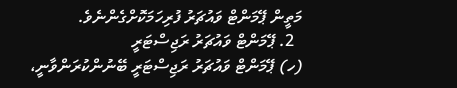މަތީން ޕޭމަންޓް ވައުޗަރު ފުރިހަމަކޮށްގެންނެވެ.
  2. ޕޭމަންޓް ވައުޗަރު ރަޖިސްޓަރީ
(ހ) ޕޭމަންޓް ވައުޗަރު ރަޖިސްޓަރީ ބޭނުންކުރަންވާނީ،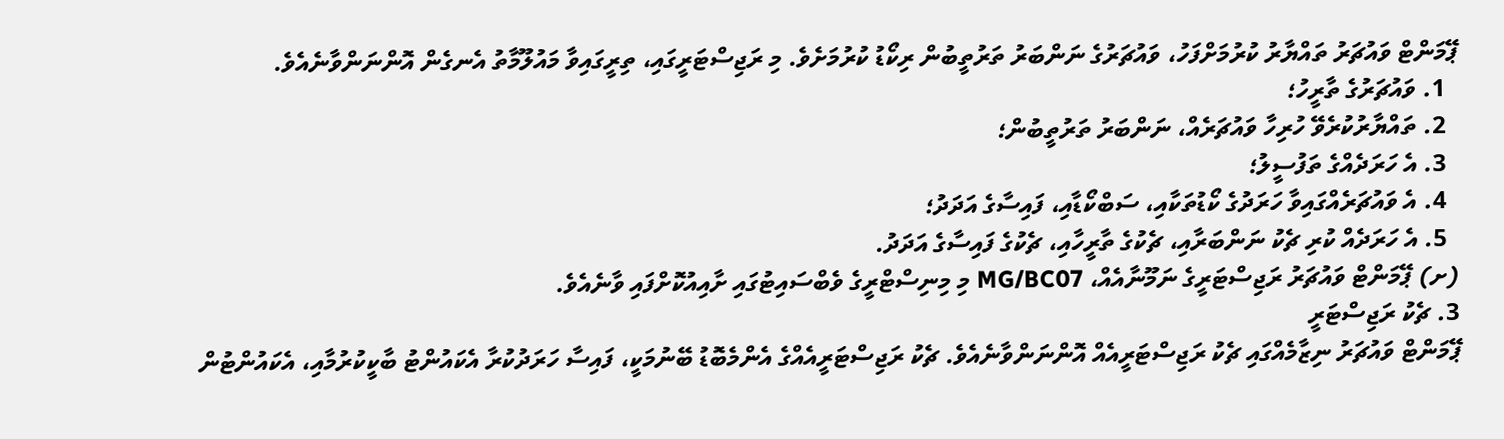ޕޭމަންޓް ވައުޗަރު ތައްޔާރު ކުރުމަށްފަހު، ވައުޗަރުގެ ނަންބަރު ތަރުތީބުން ރިކޯޑު ކުރުމަށެވެ. މި ރަޖިސްޓަރީގައި، ތިރީގައިވާ މައުލޫމާތު އެނގެން އޮންނަންވާނެއެވެ.
  1. ވައުޗަރުގެ ތާރީހު؛
  2. ތައްޔާރުކުރެވޭ ހުރިހާ ވައުޗަރެއް، ނަންބަރު ތަރުތީބުން؛
  3. އެ ހަރަދެއްގެ ތަފުސީލު؛
  4. އެ ވައުޗަރެއްގައިވާ ހަރަދުގެ ކޯޑުތަކާއި، ސަބްކޯޑާއި، ފައިސާގެ އަދަދު؛
  5. އެ ހަރަދެއް ކުރި ޗެކު ނަންބަރާއި، ޗެކުގެ ތާރީހާއި، ޗެކުގެ ފައިސާގެ އަދަދު.
(ށ) ޕޭމަންޓް ވައުޗަރު ރަޖިސްޓަރީގެ ނަމޫނާއެއް، MG/BC07 މި މިނިސްޓްރީގެ ވެބްސައިޓުގައި ށާއިއުކޮށްފައި ވާނެއެވެ.
3. ޗެކު ރަޖިސްޓަރީ
ޕޭމަންޓް ވައުޗަރު ނިޒާމެއްގައި ޗެކު ރަޖިސްޓަރީއެއް އޮންނަންވާނެއެވެ. ޗެކު ރަޖިސްޓަރީއެއްގެ އެންމެބޮޑު ބޭނުމަކީ، ފައިސާ ހަރަދުކުރާ އެކައުންޓު ބާކީކުރުމާއި، އެކައުންޓުން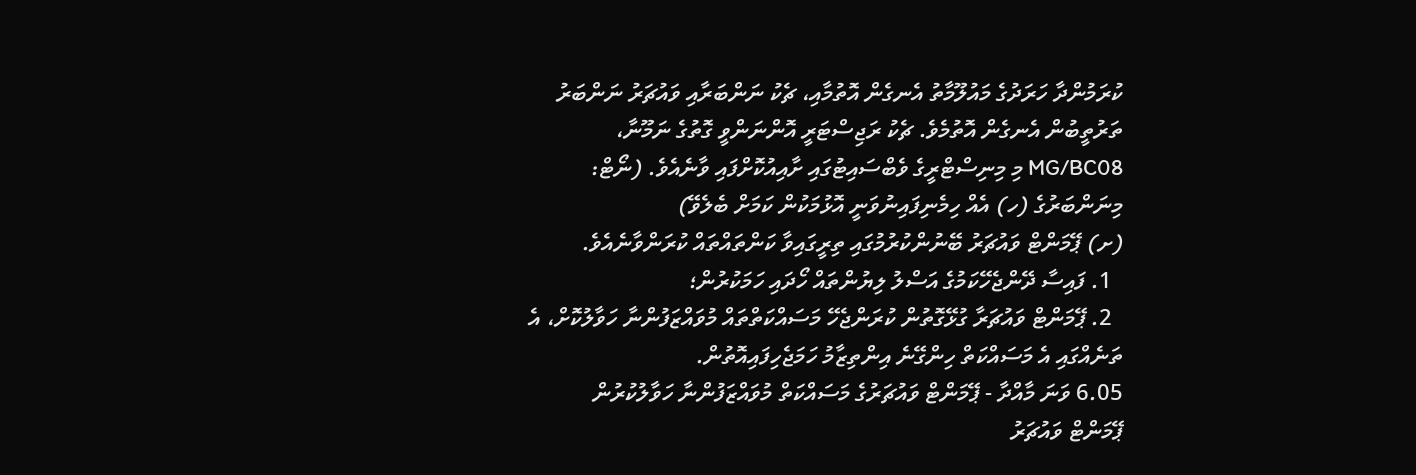ކުރަމުންދާ ހަރަދުގެ މައުލޫމާތު އެނގެން އޮތުމާއި، ޗެކު ނަންބަރާއި ވައުޗަރު ނަންބަރު ތަރުތީބުން އެނގެން އޮތުމެވެ. ޗެކު ރަޖިސްޓަރީ އޮންނަންވީ ގޮތުގެ ނަމޫނާ، MG/BC08 މި މިނިސްޓްރީގެ ވެބްސައިޓުގައި ށާއިއުކޮށްފައި ވާނެއެވެ. (ނޯޓް: މިނަންބަރުގެ (ހ) އެއް ހިމެނިފައިނުވަނީ އޮޅުމަކުން ކަމަށް ބެލެވޭ)
(ށ) ޕޭމަންޓް ވައުޗަރު ބޭނުންކުރުމުގައި ތިރީގައިވާ ކަންތައްތައް ކުރަންވާނެއެވެ.
  1. ފައިސާ ދޭންޖެހޭކަމުގެ އަސްލު ލިޔުންތައް ހޯދައި ހަމަކުރުން؛
  2. ޕޭމަންޓް ވައުޗަރާ ގުޅޭގޮތުން ކުރަންޖެހޭ މަސައްކަތްތައް މުވައްޒަފުންނާ ހަވާލުކޮށް، އެ ތަނެއްގައި އެ މަސައްކަތް ހިންގޭނެ އިންތިޒާމު ހަމަޖެހިފައިއޮތުން.
6.05 ވަނަ މާއްދާ - ޕޭމަންޓް ވައުޗަރުގެ މަސައްކަތް މުވައްޒަފުންނާ ހަވާލުކުރުން
ޕޭމަންޓް ވައުޗަރު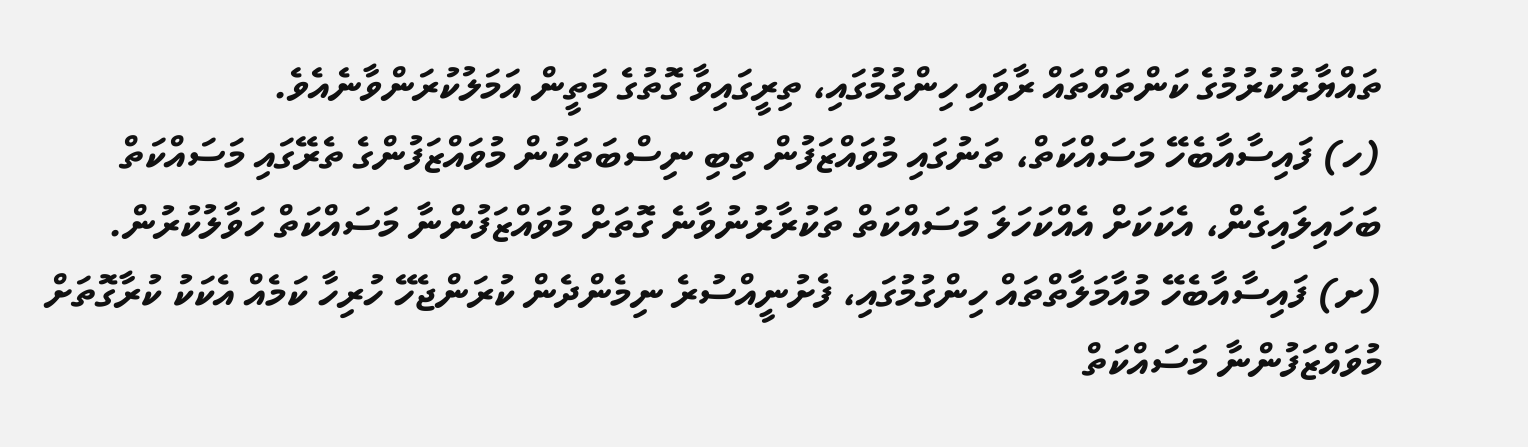ތައްޔާރުކުރުމުގެ ކަންތައްތައް ރާވައި ހިންގުމުގައި، ތިރީގައިވާ ގޮތުގެ މަތީން އަމަލުކުރަންވާނެއެވެ.
(ހ) ފައިސާއާބެހޭ މަސައްކަތް، ތަނުގައި މުވައްޒަފުން ތިބި ނިސްބަތަކުން މުވައްޒަފުންގެ ތެރޭގައި މަސައްކަތް ބަހައިލައިގެން، އެކަކަށް އެއްކަހަލަ މަސައްކަތް ތަކުރާރުނުވާނެ ގޮތަށް މުވައްޒަފުންނާ މަސައްކަތް ހަވާލުކުރުން.
(ށ) ފައިސާއާބެހޭ މުއާމަލާތްތައް ހިންގުމުގައި، ފެށުނީއްސުރެ ނިމެންދެން ކުރަންޖެހޭ ހުރިހާ ކަމެއް އެކަކު ކުރާގޮތަށް މުވައްޒަފުންނާ މަސައްކަތް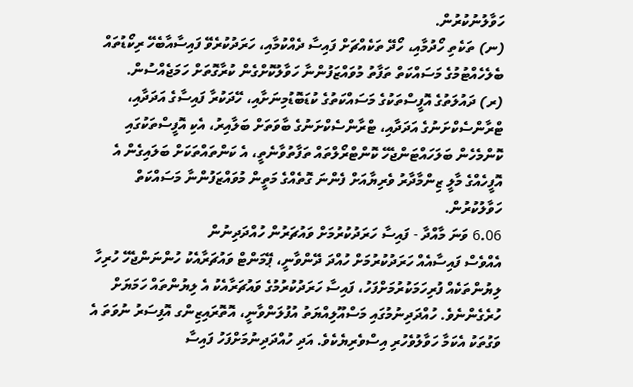ހަވާލުނުކުރުން.
(ނ) ތަކެތި ހޯދުމާއި، ހޯދޭ ތަކެއްޗަށް ފައިސާ ދެއްކުމާއި، ހަރަދުކުރެވޭ ފައިސާއާބެހޭ ރިކޯޑުތައް ބެލެހެއްޓުމުގެ މަސައްކަތް ތަފާތު މުވައްޒަފުންނާ ހަވާލުކޮށްގެން ކުރާގޮތަށް ހަމަޖެއްސުން.
(ރ) ދައުލަތުގެ އޮފީސްތަކުގެ މަސައްކަތުގެ ކުޑަބޮޑުމިނަށާއި، ހޭދަކުރާ ފައިސާގެ އަދަދާއި، ޓްރާންސެކްށަނުގެ އަދަދާއި، ޓްރާންސެކްށަނުގެ ބާވަތަށް ބަލާއިރު، އެކި އޮފީސްތަކުގައި ކޮންމެހެން ބަލަހައްޓަންޖެހޭ ކޮންޓްރޯލްތައް ތަފާތުވާނެތީ، އެ ކަންތައްތަކަށް ބަލައިގެން އެ އޮފީހެއްގެ މާލީ ޒިންމާދާރު ވެރިޔާއަށް ފެންނަ ގޮތެއްގެ މަތީން މުވައްޒަފުންނާ މަސައްކަތް ހަވާލުކުރުން.
6.06 ވަނަ މާއްދާ - ފައިސާ ހަރަދުކުރުމަށް ވައުޗަރުން ހުއްދަދިނުން
އެއްވެސް ފައިސާއެއް ހަރަދުކުރުމަށް ހުއްދަ ދޭންވާނީ، ޕޭމަންޓް ވައުޗަރާއެކު ހުންނަންޖެހޭ ހުރިހާ ލިޔުންތަކެއް ފުރިހަމަކުރުމަށްފަހު، ފައިސާ ހަރަދުކުރުމުގެ ވައުޗަރާއެކު އެ ލިޔުންތައް ހަމަޔަށް ހުރެގެންނެވެ. ހުއްދަދިނުމުގައި މަސްއޫލިއްޔަތު އުފުލަންވާނީ، އޮތޮރައިޒިންގ އޮފިސަރު ނުވަތަ އެ ވަގުތަކު އެކަމާ ހަވާލުވެހުރި އިސްވެރިޔެކެވެ. އަދި ހުއްދަދިނުމަށްފަހު ފައިސާ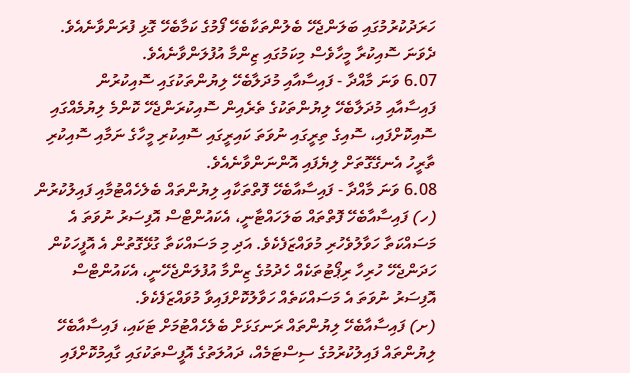ހަރަދުކުރުމުގައި ބަލަންޖެހޭ ބެލުންތަކާބެހޭ ފޯމުގެ ކަމާބެހޭ ގޮޅި ފުރަންވާނެއެވެ. ދެވަނަ ސޮއިކުރާ މީހާވެސް މިކަމުގައި ޒިންމާ އުފުލަންވާނެއެވެ.
6.07 ވަނަ މާއްދާ - ފައިސާއާއި މުދަލާބެހޭ ލިޔުންތަކުގައި ސޮއިކުރުން
ފައިސާއާއި މުދަލާބެހޭ ލިޔުންތަކުގެ ތެރެއިން ސޮއިކުރަންޖެހޭ ކޮންމެ ލިޔުމެއްގައި ސޮއިކޮށްފައި، ސޮއިގެ ތިރީގައި ނުވަތަ ކައިރީގައި ސޮއިކުރި މީހާގެ ނަމާއި ސޮއިކުރި ތާރީހު އެނގޭގޮތަށް ލިޔެފައި އޮންނަންވާނެއެވެ.
6.08 ވަނަ މާއްދާ - ފައިސާއާބެހޭ ފޮތްތަކާއި ލިޔުންތައް ބެލެހެއްޓުމާއި ފައިލުކުރުން
(ހ) ފައިސާއާބެހޭ ފޮތްތައް ބަލަހައްޓާނީ، އެކައުންޓްސް އޮފިސަރު ނުވަތަ އެ މަސައްކަތާ ހަވާލުވެހުރި މުވައްޒަފެކެވެ. އަދި މި މަސައްކަތާ ގުޅޭގޮތުން އެ އޮފީހަކުން ހަދަންޖެހޭ ހުރިހާ ރިޕޯޓުތަކެއް ހެދުމުގެ ޒިންމާ އުފުލަންޖެހޭނީ، އެކައުންޓްސް އޮފިސަރު ނުވަތަ އެ މަސައްކަތެއް ހަވާލުކޮށްފައިވާ މުވައްޒަފެކެވެ.
(ށ) ފައިސާއާބެހޭ ލިޔުންތައް ރަނގަޅަށް ބެލެހެއްޓުމަށް ޓަކައި، ފައިސާއާބެހޭ ލިޔުންތައް ފައިލުކުރުމުގެ ސިސްޓަމެއް، ދައުލަތުގެ އޮފީސްތަކުގައި ގާއިމުކޮށްފައި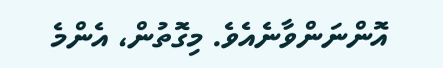އޮންނަންވާނެއެވެ. މިގޮތުން، އެންމެ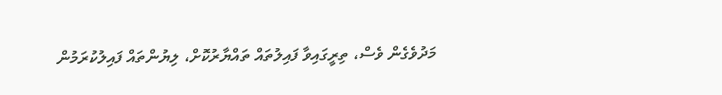މަދުވެގެން ވެސް، ތިރީގައިވާ ފައިލުތައް ތައްޔާރުކޮށް، ލިޔުންތައް ފައިލުކުރަމުން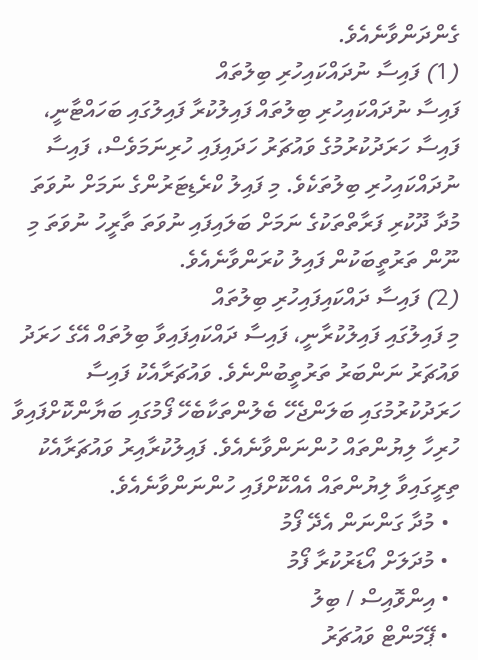ގެންދަންވާނެއެވެ.
(1) ފައިސާ ނުދައްކައިހުރި ބިލުތައް
ފައިސާ ނުދައްކައިހުރި ބިލުތައް ފައިލުކުރާ ފައިލުގައި ބަހައްޓާނީ، ފައިސާ ހަރަދުކުރުމުގެ ވައުޗަރު ހަދައިފައި ހުރިނަމަވެސް، ފައިސާ ނުދައްކައިހުރި ބިލުތަކެވެ. މި ފައިލު ކްރެޑިޓަރުންގެ ނަމަށް ނުވަތަ މުދާ ދޫކުރި ފަރާތްތަކުގެ ނަމަށް ބަލައިފައި ނުވަތަ ތާރީހު ނުވަތަ މި ނޫން ތަރުތީބަކުން ފައިލު ކުރަންވާނެއެވެ.
(2) ފައިސާ ދައްކައިފައިހުރި ބިލުތައް
މި ފައިލުގައި ފައިލުކުރާނީ، ފައިސާ ދައްކައިފައިވާ ބިލުތައް އޭގެ ހަރަދު ވައުޗަރު ނަންބަރު ތަރުތީބުންނެވެ. ވައުޗަރާއެކު ފައިސާ ހަރަދުކުރުމުގައި ބަލަންޖެހޭ ބެލުންތަކާބެހޭ ފޯމުގައި ބަޔާންކޮށްފައިވާ ހުރިހާ ލިޔުންތައް ހުންނަންވާނެއެވެ. ފައިލުކުރާއިރު ވައުޗަރާއެކު ތިރީގައިވާ ލިޔުންތައް އެއްކޮށްފައި ހުންނަންވާނެއެވެ.
  • މުދާ ގަންނަން އެދޭ ފޯމު
  • މުދަލަށް އޯޑަރުކުރާ ފޯމު
  • އިންވޮއިސް / ބިލު
  • ޕޭމަންޓް ވައުޗަރު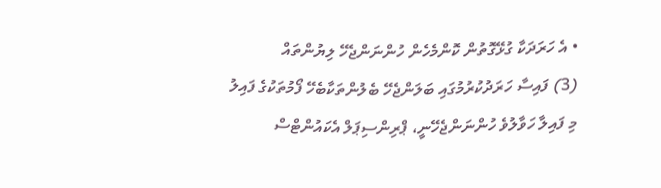• އެ ހަރަދަކާ ގުޅޭގޮތުން ކޮންމެހެން ހުންނަންޖެހޭ ލިޔުންތައް
(3) ފައިސާ ހަރަދުކުރުމުގައި ބަލަންޖެހޭ ބެލުންތަކާބެހޭ ފޯމުތަކުގެ ފައިލު
މި ފައިލާ ހަވާލުވެ ހުންނަންޖެހޭނީ، ޕްރިންސިޕަލް އެކައުންޓްސް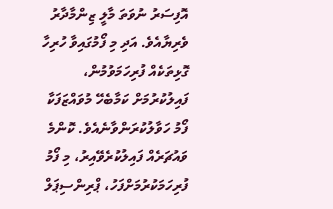އޮފިސަރު ނުވަތަ މާލީ ޒިންމާދާރު ވެރިޔާއެވެ. އަދި މި ފޯމުގައިވާ ހުރިހާ ގޮޅިތަކެއް ފުރިހަމަވުމުން، ފައިލުކުރުމަށް ކަމާބެހޭ މުވައްޒަފަކާ ފޯމު ހަވާލުކުރަންވާނެއެވެ. ކޮންމެ ވައުޗަރެއް ފައިލުކުރެވޭއިރު، މި ފޯމު ފުރިހަމަކުރުމަށްފަހު، ޕްރިންސިޕަލް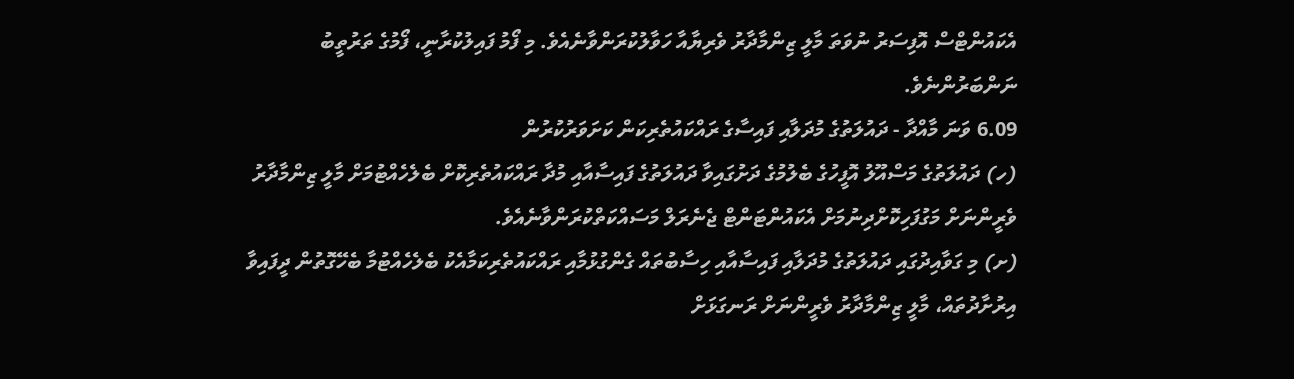އެކައުންޓްސް އޮފިސަރު ނުވަތަ މާލީ ޒިންމާދާރު ވެރިޔާއާ ހަވާލުކުރަންވާނެއެވެ. މި ފޯމު ފައިލުކުރާނީ، ފޯމުގެ ތަރުތީބު ނަންބަރުންނެވެ.
6.09 ވަނަ މާއްދާ - ދައުލަތުގެ މުދަލާއި ފައިސާގެ ރައްކައުތެރިކަން ކަށަވަރުކުރުން
(ހ) ދައުލަތުގެ މަސްއޫލު އޮފީހުގެ ބެލުމުގެ ދަށުގައިވާ ދައުލަތުގެ ފައިސާއާއި މުދާ ރައްކައުތެރިކޮށް ބެލެހެއްޓުމަށް މާލީ ޒިންމާދާރު ވެރީންނަށް މަގުފަހިކޮށްދިނުމަށް އެކައުންޓަންޓް ޖެނެރަލް މަސައްކަތްކުރަންވާނެއެވެ.
(ށ) މި ގަވާއިދުގައި ދައުލަތުގެ މުދަލާއި ފައިސާއާއި ހިސާބުތައް ގެންގުޅުމާއި ރައްކައުތެރިކަމާއެކު ބެލެހެއްޓުމާ ބެހޭގޮތުން ދީފައިވާ އިރުށާދުތައް، މާލީ ޒިންމާދާރު ވެރީންނަށް ރަނގަޅަށް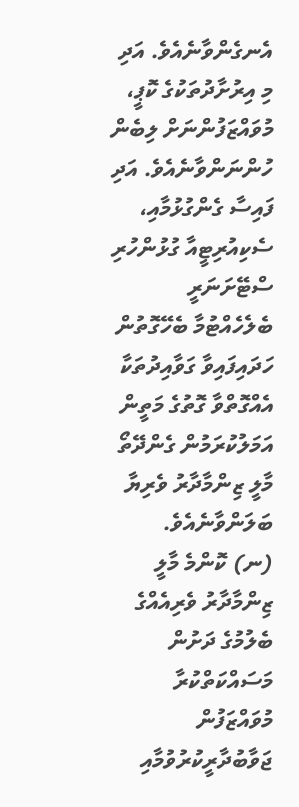އެނގެންވާނެއެވެ. އަދި މި އިރުށާދުތަކުގެ ކޮޕީ، މުވައްޒަފުންނަށް ލިބެން ހުންނަންވާނެއެވެ. އަދި ފައިސާ ގެންގުޅުމާއި، ސެކިއުރިޓީއާ ގުޅުންހުރި ސްޓޭށަނަރީ ބެލެހެއްޓުމާ ބެހޭގޮތުން ހަދައިފައިވާ ގަވާއިދުތަކާ އެއްގޮތްވާ ގޮތުގެ މަތީން އަމަލުކުރަމުން ގެންދޭތޯ މާލީ ޒިންމާދާރު ވެރިޔާ ބަލަންވާނެއެވެ.
(ނ) ކޮންމެ މާލީ ޒިންމާދާރު ވެރިއެއްގެ ބެލުމުގެ ދަށުން މަސައްކަތްކުރާ މުވައްޒަފުން ޖަވާބުދާރީކުރުވުމާއި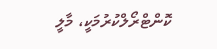ކޮންޓްރޯލްކުރުމަކީ، މާލީ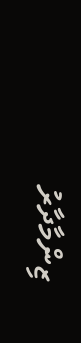ޒިންމާދާރު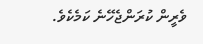ވެރީން ކުރަންޖެހޭނެ ކަމެކެވެ.